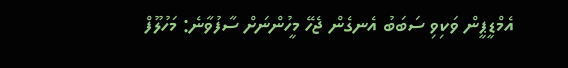އެމްޑީޕީން ވަކިވި ސަބަބު އެނގެން ޖެހޭ މީހުންނަށް ސާފުވާނެ: މަހުލޫފް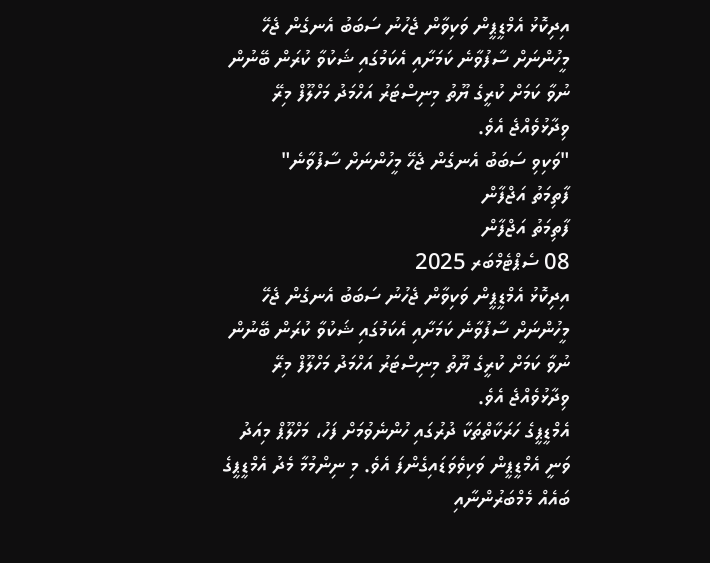އިދިކޮޅު އެމްޑީޕީން ވަކިވާން ޖެހުނު ސަބަބު އެނގެން ޖެހޭ މީހުންނަށް ސާފުވާނެ ކަމަށާއި އެކަމުގައި ޝަކުވާ ކުރަން ބޭނުން ނުވާ ކަމަށް ކުރީގެ ޔޫތު މިނިސްޓަރު އަހްމަދު މަހްލޫފް މިރޭ ވިދާޅުވެއްޖެ އެވެ.
"ވަކިވި ސަބަބު އެނގެން ޖެހޭ މީހުންނަށް ސާފުވާނެ"
ފާތިމަތު އަޖްފާން
ފާތިމަތު އަޖްފާން
08 ސެޕްޓެމްބަރ 2025
އިދިކޮޅު އެމްޑީޕީން ވަކިވާން ޖެހުނު ސަބަބު އެނގެން ޖެހޭ މީހުންނަށް ސާފުވާނެ ކަމަށާއި އެކަމުގައި ޝަކުވާ ކުރަން ބޭނުން ނުވާ ކަމަށް ކުރީގެ ޔޫތު މިނިސްޓަރު އަހްމަދު މަހްލޫފް މިރޭ ވިދާޅުވެއްޖެ އެވެ.
އެމްޑީޕީގެ ހަރަކާތްތަކާ ދުރުގައި ހުންނެވުމަށް ފަހު، މަހްލޫޕް މިއަދު ވަނީ އެމްޑީޕީން ވަކިވެވަޑައިގެންފަ އެވެ. މި ނިންމުމާ މެދު އެމްޑީޕީގެ ބައެއް މެމްބަރުންނާއި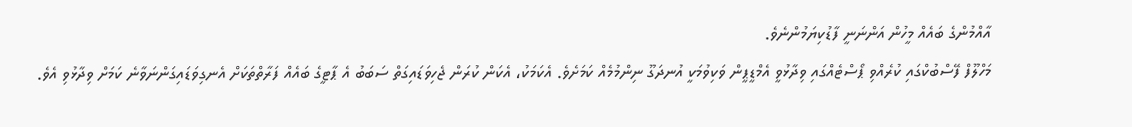އާއްމުންގެ ބައެއް މީހުން އަންނަނީ ފާޑުކިޔަމުންނެވެ.
މަހްލޫފް ފޭސްބުކްގައި ކުރެއްވި ޕޯސްޓެއްގައި ވިދާޅުވީ އެމްޑީޕީން ވަކިވުމަކީ އުނދަގޫ ނިންމުމެއް ކަމަށެވެ. އެކަމަކު، އެކަން ކުރަން ޖެހިވަޑައިގަތް ސަބަބު އެ ޕާޓީގެ ބައެއް ފަރާތްތަކަށް އެނގިވަޑައިގަންނަވާނެ ކަމަށް ވިދާޅުވި އެވެ.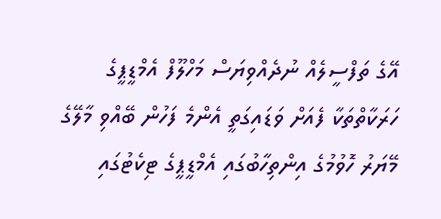އޭގެ ތަފްސީލެއް ނުދެއްވިޔަސް މަހްލޫފް އެމްޑީޕީގެ ހަރަކާތްތަކާ ފެއަށް ވަޑައިގަތީ އެންމެ ފަހުން ބޭއްވި މާލޭގެ މޭޔަރު ހޮވުމުގެ އިންތިހާބުގައި އެމްޑީޕީގެ ޓިކެޓުގައި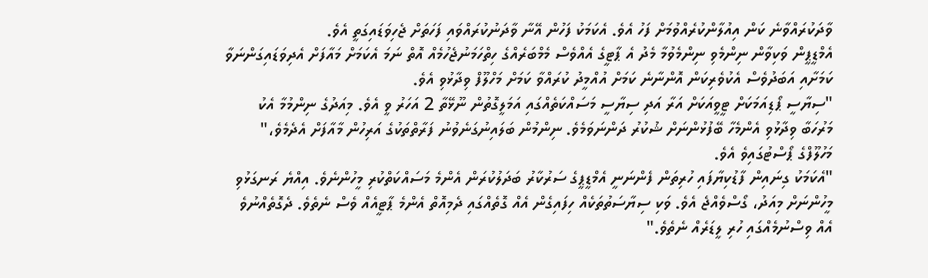ވާދަކުރައްވާނެ ކަން އިއުލާންކުރެއްވުމަށް ފަހު އެވެ. އެކަމަކު ފަހުން އޭނާ ވާދަނުކުރައްވައި ފަހަތަށް ޖެހިވަޑައިގަތީ އެވެ.
އެމްޑީޕީން ވަކިވާން ނިންމެވި ނިންމެވުމާ މެދު އެ ޕާޓީގެ އެއްވެސް މެމްބަރެއްގެ ހިތްހަމަނުޖެހުމެއް އޮތް ނަމަ އެކަމަށް މައާފަށް އެދިވަޑައިގަންނަވާ ކަމަށާއި އަބަދުވެސް އެކުވެރިކަން އޮންނާނެ ކަމަށް އުއްމީދު ކުރައްވާ ކަމަށް މަހްލޫފް ވިދާޅުވި އެވެ.
"ސިޔާސީ ޕޯޑިއަމަކަށް ޓީވީއަކަށް އަރާ އަދި ސިޔާސީ މަސައްކަތެއްގައި އަމަލީގޮތުން ނޫޅޭތާ 2 އަހަރު ވީ އެވެ. މިއަދުގެ ނިންމުމާ އެކު މަރުހަބާ ވިދާޅުވި އެންމެހާ ބޭފުޅުންނަށް ޝުކުރު ދަންނަވަމެވެ. ނިންމުން ބަލައިނުގަނެވުނު ފަރާތްތަކުގެ އަރިހުން މާއާފަށް އެދެމެވެ،" މަހުލޫފްގެ ޕޯސްޓުގައިވެ އެވެ.
"އެކަމަކު ގިނައިން ފާޑުކިޔާފައި ހުރިތަން ފެންނަނީ އެމްޑީޕީގެ ސަރުކާރު ބަދަލުކުރަން އެންމެ މަސައްކަތްކުރި މީހުންނެވެ. އިއްޔެ ރަނގަޅުވި މީހުންނަށް މިއަދު، ގޯސްވެއްޖެ އެވެ. ވަކި ސިޔާސަތުތަކެއް ހިފައިގެން އެއް ގޮތެއްގައި ދެމިއޮތް އެންމެ ޕާޓީއެއް ވެސް ނެތެވެ. ދެގޮތެއްނުވެ އެއް ވިސްނުމެއްގައި ހުރި ލީޑަރެއް ނެތެވެ."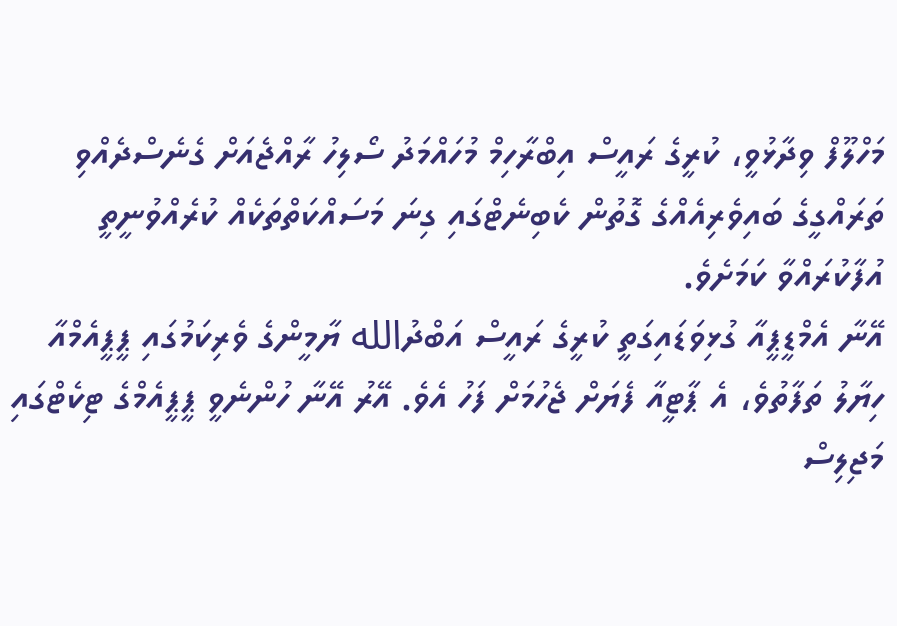މަހްލޫފް ވިދާޅުވީ، ކުރީގެ ރައީސް އިބްރާހިމް މުހައްމަދު ސޯލިހު ރާއްޖެއަށް ގެނެސްދެއްވި ތަރައްގީގެ ބައިވެރިއެއްގެ ގޮތުން ކެބިނެޓްގައި ގިނަ މަސައްކަތްތަކެއް ކުރެއްވުނީތީ އުފާކުރައްވާ ކަމަށެވެ.
އޭނާ އެމްޑީޕީއާ ގުޅިވަޑައިގަތީ ކުރީގެ ރައީސް އަބްދުالله ޔާމީންގެ ވެރިކަމުގައި ޕީޕީއެމްއާ ހިޔާލު ތަފާތުވެ، އެ ޕާޓީއާ ފެޔަށް ޖެހުމަށް ފަހު އެވެ. އޭރު އޭނާ ހުންނެވީ ޕީޕީއެމްގެ ޓިކެޓްގައި މަޖިލިސް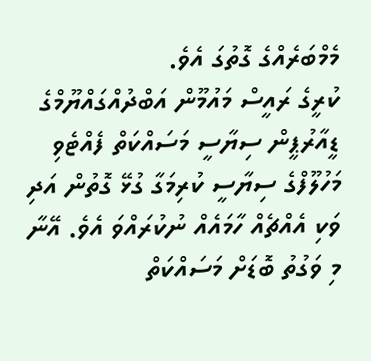މެމްބަރެއްގެ ގޮތުގަ އެވެ.
ކުރީގެ ރައީސް މައުމޫން އަބްދުއްގައްޔޫމްގެ ޑީއާރުޕީން ސިޔާސީ މަސައްކަތް ފެއްޓެވި މަހުލޫފްގެ ސިޔާސީ ކުރިމަގާ ގުޅޭ ގޮތުން އަދި ވަކި އެއްޗެއް ހާމައެއް ނުކުރައްވަ އެވެ. އޭނާ މި ވަގުތު ބޮޑަށް މަސައްކަތް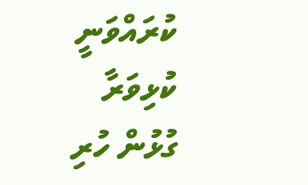ކުރައްވަނީ ކުޅިވަރާ ގުޅުން ހުރި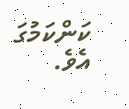ކަންކަމުގަ އެވެ.